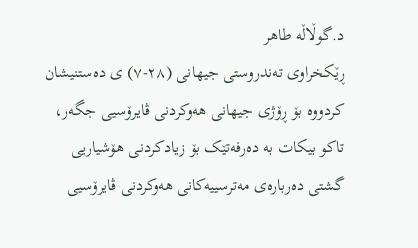د.گوڵاڵە طاهر
ڕێکخراوی تەندروستی جیهانی (٢٨-٧) ی دەستنیشان کردووە بۆ ڕۆژی جیهانی هەوکردنی ڤایرۆسیی جگەر، تاکو بیکات بە دەرفەتێک بۆ زیادکردنی هۆشیاریی گشتی دەربارەی مەترسییەکانی هەوکردنی ڤایرۆسیی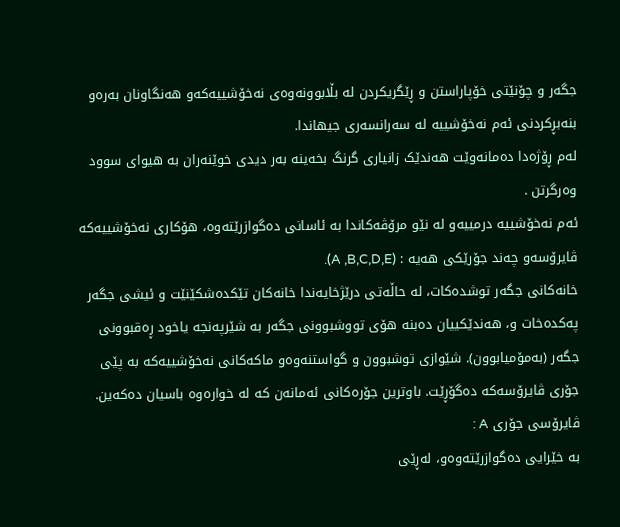جگەر و چۆنێتی خۆپاراستن و ڕێگریکردن لە بڵابوونەوەی نەخۆشییەکەو هەنگاونان بەرەو بنەبڕکردنی ئەم نەخۆشییە لە سەرانسەری جیهاندا.
لەم ڕۆژەدا دەمانەوێت هەندێک زانیاری گرنگ بخەینە بەر دیدی خوێنەران بە هیوای سوود وەرگرتن .
ئەم نەخۆشییە درمییەو لە نێو مرۆڤەکاندا بە ئاسانی دەگوازرێتەوە، هۆکاری نەخۆشییەکە ڤایرۆسەو چەند جۆرێکی هەیە : (A ,B,C,D,E).
خانەکانی جگەر توشدەکات، لە حاڵەتی درێژخایەندا خانەکان تێکدەشکێنێت و ئیشی جگەر پەکدەخات و، هەندێکییان دەبنە هۆی تووشبوونی جگەر بە شێرپەنجە یاخود ڕەقبوونی جگەر (بەمۆمیابوون). شێوازی توشبوون و گواستنەوەو ماکەکانی نەخۆشییەکە بە پێی جۆری ڤایرۆسەکە دەگۆڕێت. باوترین جۆرەکانی ئەمانەن کە لە خوارەوە باسیان دەکەین.
ڤایرۆسی جۆری A :
بە خێرایی دەگوازرێتەوەو، لەڕێی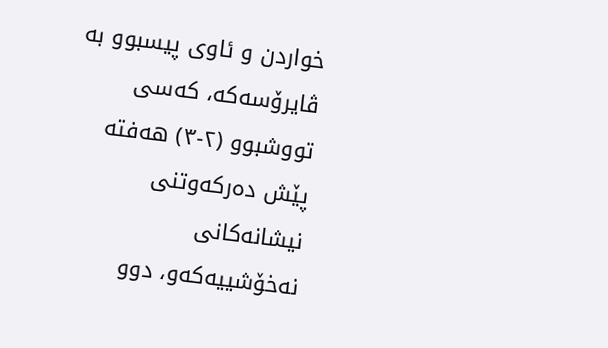خواردن و ئاوی پیسبوو بە ڤایرۆسەکە، کەسی تووشبوو (٢-٣) هەفتە پێش دەرکەوتنی نیشانەکانی نەخۆشییەکەو، دوو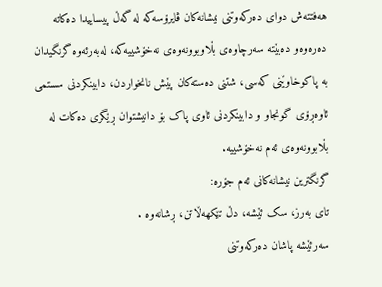هەفتتەش دوای دەرکەوتنی نیشانەکان ڤایرۆسەکە لە گەڵ پیساییدا دەکاتە دەرەوەو دەبێتە سەرچاوەی بڵاوبوونەوەی نەخۆشییەکە، لەبەرئەوە گرنگیدان بە پاکوخاوێنی کەسی، شتنی دەستەکان پێش نانخواردن، دابینکردنی سستمی ئاوەڕۆی گونجاو و دابینکردنی ئاوی پاک بۆ دانیشتوان ڕێگری دەکات لە بڵابوونەوەی ئەم نەخۆشییە.
گرنگترین نیشانەکانی ئەم جۆرە:
تای بەرز، سک ئێشە، دڵ تێکهەڵاتن، ڕشانەوە .
سەرئێشە پاشان دەرکەوتنی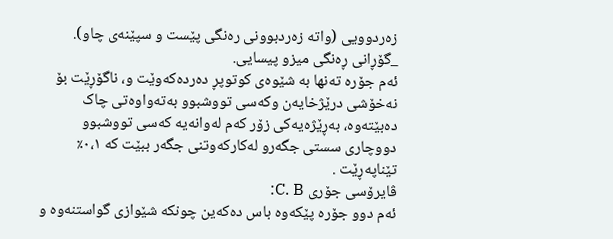زەردوویی (واتە زەردبوونی رەنگی پێست و سپێنەی چاو).
_گۆڕانی ڕەنگی میزو پیسایی.
ئەم جۆرە تەنها بە شێوەی کوتوپڕ دەردەکەوێت و، ناگۆڕێت بۆ نەخۆشی درێژخایەن وکەسی تووشبوو بەتەواوەتی چاک دەبێتەوە، بەڕێژەیەکی زۆر کەم لەوانەیە کەسی تووشبوو دووچاری سستی جگەرو لەکارکەوتنی جگەر ببێت کە ٠،١٪ تێناپەڕێت .
ڤایرۆسی جۆری C. B:
ئەم دوو جۆرە پێکەوە باس دەکەین چونکە شێوازی گواستنەوە و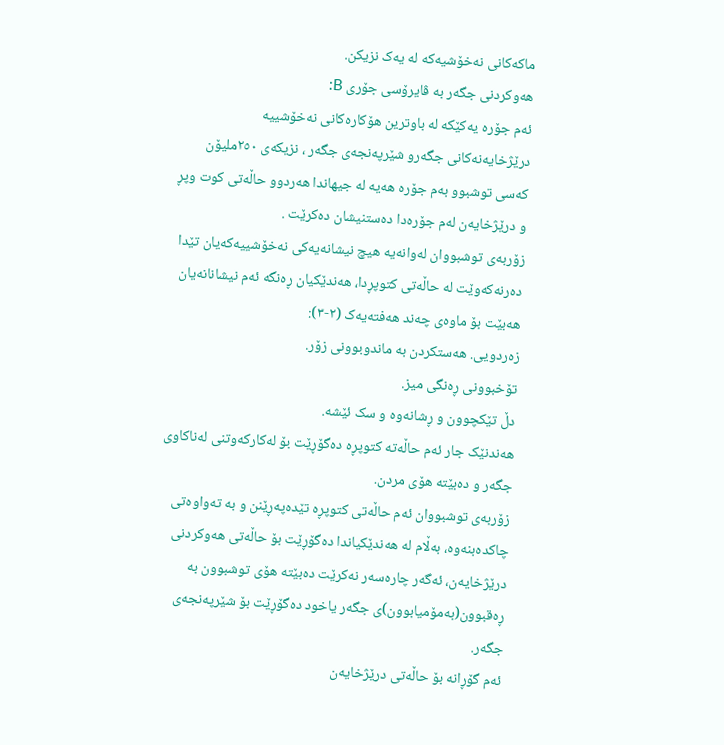ماکەکانی نەخۆشیەکە لە یەک نزیکن.
هەوکردنی جگەر بە ڤایرۆسی جۆری B:
ئەم جۆرە یەکێکە لە باوترین هۆکارەکانی نەخۆشییە درێژخایەنەکانی جگەرو شێرپەنجەی جگەر ، نزیکەی ٢٥٠ملیۆن کەسی توشبوو بەم جۆرە هەیە لە جیهاندا هەردوو حاڵەتی کوت وپڕ و درێژخایەن لەم جۆرەدا دەستنیشان دەکرێت .
زۆربەی توشبووان لەوانەیە هیچ نیشانەیەکی نەخۆشییەکەیان تێدا دەرنەکەوێت لە حاڵەتی کتوپڕدا، هەندێکیان ڕەنگە ئەم نیشانانەیان هەبێت بۆ ماوەی چەند هەفتەیەک (٢-٣):
زەردویی. هەستکردن بە ماندوبوونی زۆر.
تۆخبوونی ڕەنگی میز.
دڵ تێکچوون و ڕشانەوە و سک ئێشە.
هەندنێک جار ئەم حاڵەتە کتوپڕە دەگۆڕێت بۆ لەکارکەوتنی لەناکاوی جگەر و دەبێتە هۆی مردن.
زۆربەی توشبووان ئەم حاڵەتی کتوپڕە تێدەپەڕێنن و بە تەواوەتی چاکدەبنەوە، بەڵام لە هەندێکیاندا دەگۆڕێت بۆ حاڵەتی هەوکردنی درێژخایەن، ئەگەر چارەسەر نەکرێت دەبێتە هۆی توشبوون بە ڕەقبوون(بەمۆمیابوون)ی جگەر یاخود دەگۆڕێت بۆ شێرپەنجەی جگەر.
ئەم گۆڕانە بۆ حاڵەتی درێژخایەن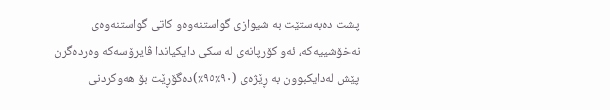پشت دەبەستێت بە شیوازی گواستنەوەو کاتی گواستنەوەی نەخۆشییەکە، ئەو کۆرپانەی لە سکی دایکیاندا ڤایرۆسەکە وەردەگرن پێش لەدایکبوون بە ڕێژەی (٩٠٪٩٥٪)دەگۆڕێت بۆ هەوکردنی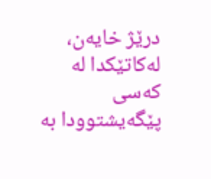درێژ خایەن، لەکاتێکدا لە کەسی پێگەیشتوودا بە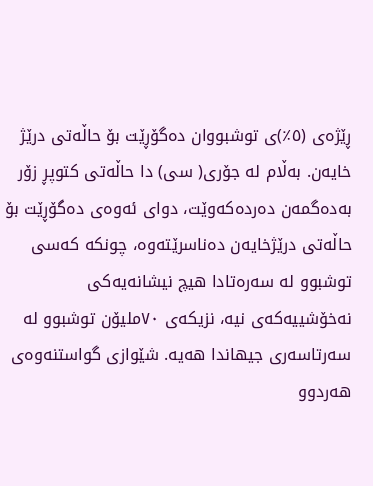ڕێژەی (٥٪)ی توشبووان دەگۆڕێت بۆ حاڵەتی درێژ خایەن. بەڵام لە جۆری( سی) دا حاڵەتی کتوپڕ زۆر بەدەگمەن دەردەکەوێت، دوای ئەوەی دەگۆڕێت بۆ حاڵەتی درێژخایەن دەناسرێتەوە، چونکە کەسی توشبوو لە سەرەتادا هیچ نیشانەیەکی نەخۆشییەکەی نیە، نزیکەی ٧٠ملیۆن توشبوو لە سەرتاسەری جیهاندا هەیە. شێوازی گواستنەوەی هەردوو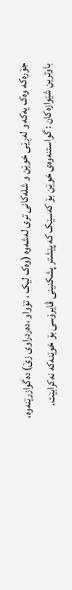جۆرەکە وەک یەکە و لەڕێی خوێن و شلەکانی تری لەشەوە (وەک لیک ، تۆواو ،دەردراوی زێ) دەگوازرێنەوە، باوترین شێوازەکان : گواستنەوەی خوێن بۆ کەسێک کە پێشتر پشکنینی ڤایرۆسی بۆ خوێنەکە نەکرابێت.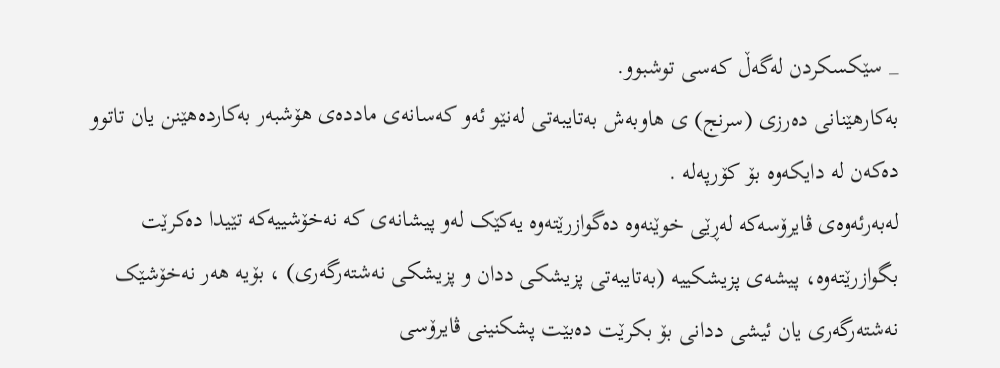_ سێکسکردن لەگەڵ کەسی توشبوو.
بەکارهێنانی دەرزی (سرنج) ی هاوبەش بەتایبەتی لەنێو ئەو کەسانەی ماددەی هۆشبەر بەکاردەهێنن یان تاتوو دەکەن لە دایکەوە بۆ کۆرپەلە .
لەبەرئەوەی ڤایرۆسەکە لەڕێی خوێنەوە دەگوازرێتەوە یەکێک لەو پیشانەی کە نەخۆشییەکە تێیدا دەکرێت بگوازرێتەوە، پیشەی پزیشکییە (بەتایبەتی پزیشکی ددان و پزیشکی نەشتەرگەری) ، بۆیە هەر نەخۆشێک نەشتەرگەری یان ئیشی ددانی بۆ بکرێت دەبێت پشکنینی ڤایرۆسی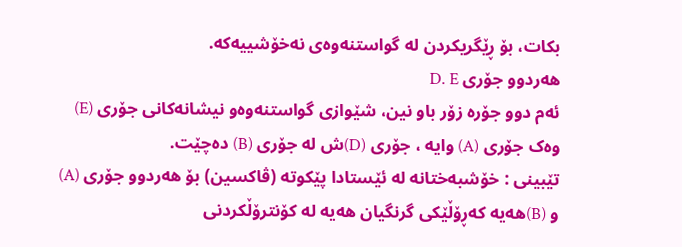بکات، بۆ ڕێگریکردن لە گواستنەوەی نەخۆشییەکە.
هەردوو جۆری D. E
ئەم دوو جۆرە زۆر باو نین، شێوازی گواستنەوەو نیشانەکانی جۆری (E) وەک جۆری (A) وایە ، جۆری (D)ش لە جۆری (B) دەچێت.
تێبینی : خۆشبەختانە لە ئێستادا پێکوتە (ڤاکسین) بۆ هەردوو جۆری (A) و (B)هەیە کەڕۆڵێكی گرنگیان هەیە لە کۆنترۆڵکردنی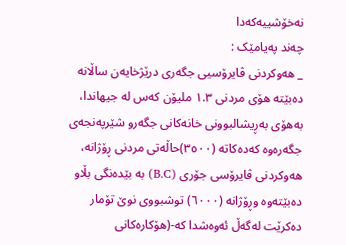نەخۆشییەکەدا
چەند پەیامێک :
_ هەوکردنی ڤایرۆسیی جگەری درێژخایەن ساڵانە دەبێتە هۆی مردنی ١.٣ ملیۆن کەس لە جیهاندا، بەهۆی بەڕیشالبوونی خانەکانی جگەرو شێرپەنجەی جگەرەوە کەدەکاتە (٣٥٠٠)حاڵەتی مردنی ڕۆژانە، هەوکردنی ڤایرۆسی جۆری (B.C) بە بێدەنگی بڵاو دەبێتەوە وڕۆژانە (٦٠٠٠) توشبووی نوێ تۆمار دەکرێت لەگەڵ ئەوەشدا کە-(هۆکارەکانی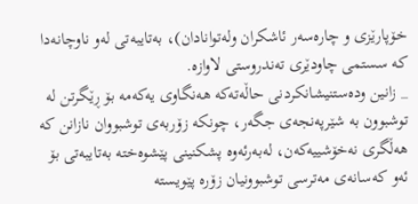خۆپارێزی و چارەسەر ئاشکران ولەتوانادان)، بەتایبەتی لەو ناوچانەدا کە سستمی چاودێری تەندروستی لاوازە.
_ زانین ودەستنیشانکردنی حاڵەتەکە هەنگاوی یەکەمە بۆ ڕێگرتن لە توشبوون بە شێرپەنجەی جگەر، چونکە زۆربەی توشبووان نازانن کە هەڵگری نەخۆشییەکەن، لەبەرئەوە پشکنینی پێشوەختە بەتایبەتی بۆ ئەو کەسانەی مەترسی توشبوونیان زۆرە پێویستە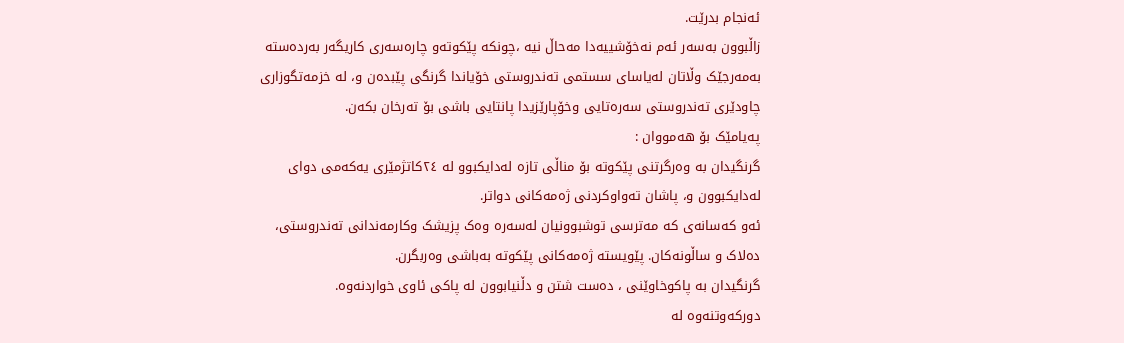ئەنجام بدرێت.
زاڵبوون بەسەر ئەم نەخۆشییەدا مەحاڵ نیە ،چونکە پێکوتەو چارەسەری کاریگەر بەردەستە بەمەرجێک وڵاتان لەیاسای سستمی تەندروستی خۆیاندا گرنگی پێبدەن و، لە خزمەتگوزاری چاودێری تەندروستی سەرەتایی وخۆپارێزیدا پانتایی باشی بۆ تەرخان بکەن.
پەیامێک بۆ هەمووان :
گرنگیدان بە وەرگرتنی پێکوتە بۆ مناڵی تازە لەدایکبوو لە ٢٤کاتژمێری یەکەمی دوای لەدایکبوون و، پاشان تەواوکردنی ژەمەکانی دواتر.
ئەو کەسانەی کە مەترسی توشبوونیان لەسەرە وەک پزیشک وکارمەندانی تەندروستی، دەلاک و ساڵونەکان. پێویستە ژەمەکانی پێکوتە بەباشی وەربگرن.
گرنگیدان بە پاکوخاوێنی ، دەست شتن و دڵنیابوون لە پاکی ئاوی خواردنەوە.
دورکەوتنەوە لە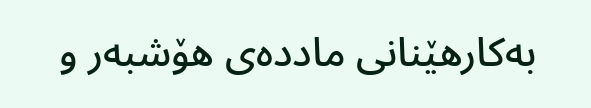بەکارهێنانی ماددەی هۆشبەر و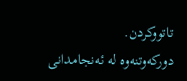تاتووکردن.
دورکەوتنەوە لە ئەنجامدانی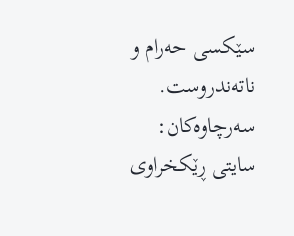سێکسی حەرام و ناتەندروست.
سەرچاوەکان:
سایتی ڕێکخراوی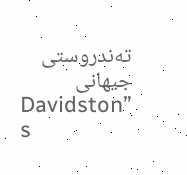تەندروستی جیهانی
Davidston” s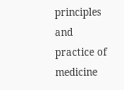principles and practice of medicine